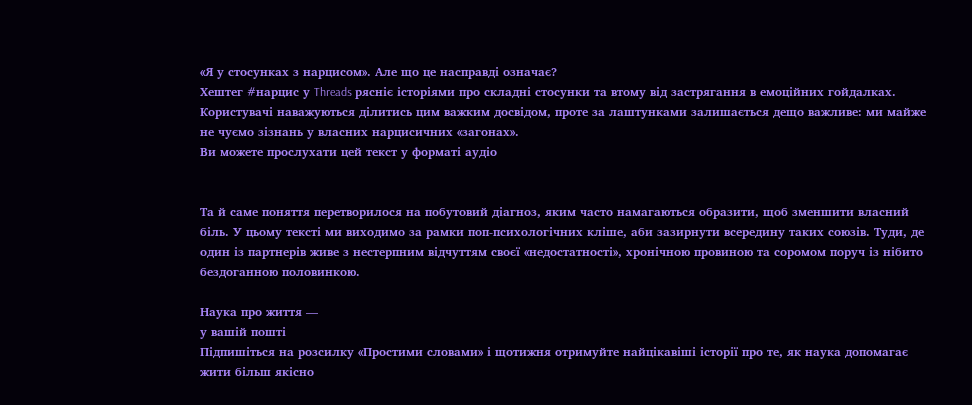«Я у стосунках з нарцисом». Але що це насправді означає?
Хештег #нарцис у Threads рясніє історіями про складні стосунки та втому від застрягання в емоційних гойдалках. Користувачі наважуються ділитись цим важким досвідом, проте за лаштунками залишається дещо важливе: ми майже не чуємо зізнань у власних нарцисичних «загонах».
Ви можете прослухати цей текст у форматі аудіо


Та й саме поняття перетворилося на побутовий діагноз, яким часто намагаються образити, щоб зменшити власний біль. У цьому тексті ми виходимо за рамки поп-психологічних кліше, аби зазирнути всередину таких союзів. Туди, де один із партнерів живе з нестерпним відчуттям своєї «недостатності», хронічною провиною та соромом поруч із нібито бездоганною половинкою.

Наука про життя —
у вашій пошті
Підпишіться на розсилку «Простими словами» і щотижня отримуйте найцікавіші історії про те, як наука допомагає жити більш якісно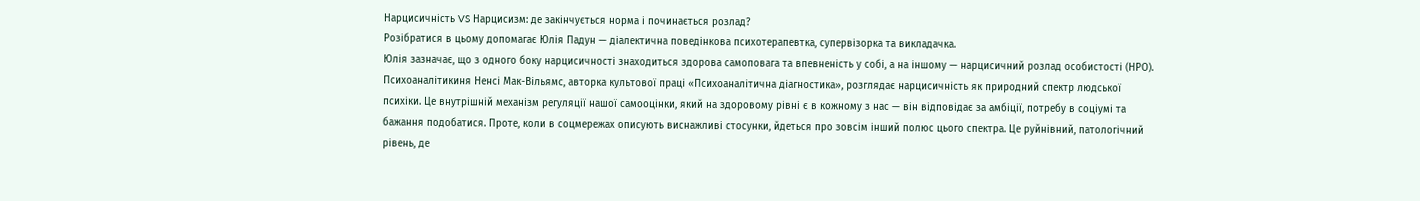Нарцисичність VS Нарцисизм: де закінчується норма і починається розлад?
Розібратися в цьому допомагає Юлія Падун — діалектична поведінкова психотерапевтка, супервізорка та викладачка.
Юлія зазначає, що з одного боку нарцисичності знаходиться здорова самоповага та впевненість у собі, а на іншому — нарцисичний розлад особистості (НРО).
Психоаналітикиня Ненсі Мак-Вільямс, авторка культової праці «Психоаналітична діагностика», розглядає нарцисичність як природний спектр людської психіки. Це внутрішній механізм регуляції нашої самооцінки, який на здоровому рівні є в кожному з нас — він відповідає за амбіції, потребу в соціумі та бажання подобатися. Проте, коли в соцмережах описують виснажливі стосунки, йдеться про зовсім інший полюс цього спектра. Це руйнівний, патологічний рівень, де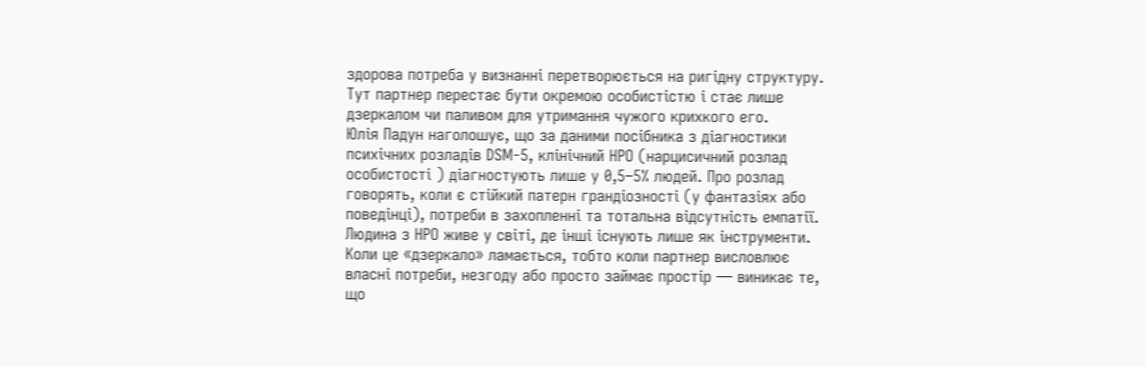здорова потреба у визнанні перетворюється на ригідну структуру. Тут партнер перестає бути окремою особистістю і стає лише дзеркалом чи паливом для утримання чужого крихкого его.
Юлія Падун наголошує, що за даними посібника з діагностики психічних розладів DSM-5, клінічний НРО (нарцисичний розлад особистості ) діагностують лише у 0,5–5% людей. Про розлад говорять, коли є стійкий патерн грандіозності (у фантазіях або поведінці), потреби в захопленні та тотальна відсутність емпатії. Людина з НРО живе у світі, де інші існують лише як інструменти. Коли це «дзеркало» ламається, тобто коли партнер висловлює власні потреби, незгоду або просто займає простір — виникає те, що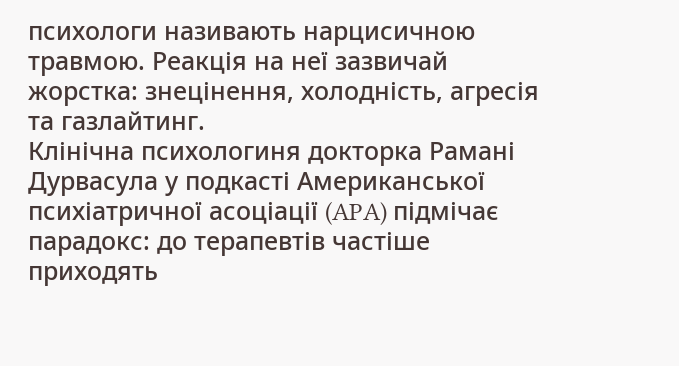психологи називають нарцисичною травмою. Реакція на неї зазвичай жорстка: знецінення, холодність, агресія та газлайтинг.
Клінічна психологиня докторка Рамані Дурвасула у подкасті Американської психіатричної асоціації (APA) підмічає парадокс: до терапевтів частіше приходять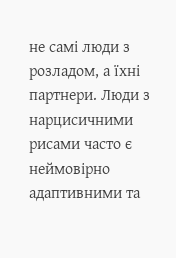не самі люди з розладом, а їхні партнери. Люди з нарцисичними рисами часто є неймовірно адаптивними та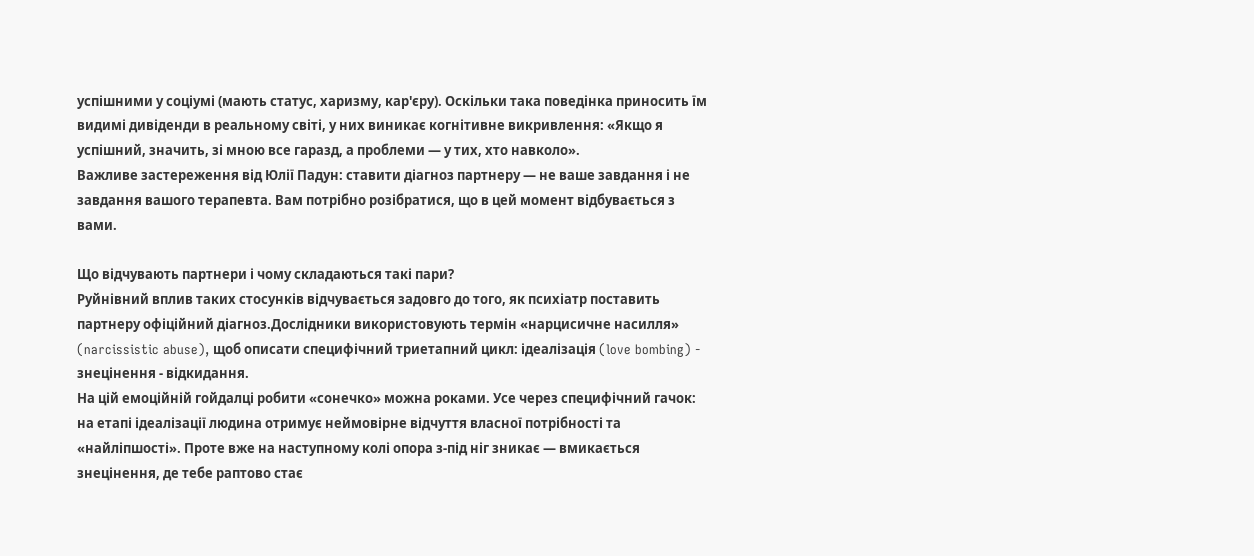успішними у соціумі (мають статус, харизму, кар'єру). Оскільки така поведінка приносить їм видимі дивіденди в реальному світі, у них виникає когнітивне викривлення: «Якщо я успішний, значить, зі мною все гаразд, а проблеми — у тих, хто навколо».
Важливе застереження від Юлії Падун: ставити діагноз партнеру — не ваше завдання і не завдання вашого терапевта. Вам потрібно розібратися, що в цей момент відбувається з вами.

Що відчувають партнери і чому складаються такі пари?
Руйнівний вплив таких стосунків відчувається задовго до того, як психіатр поставить партнеру офіційний діагноз.Дослідники використовують термін «нарцисичне насилля» (narcissistic abuse), щоб описати специфічний триетапний цикл: ідеалізація (love bombing) - знецінення - відкидання.
На цій емоційній гойдалці робити «сонечко» можна роками. Усе через специфічний гачок: на етапі ідеалізації людина отримує неймовірне відчуття власної потрібності та «найліпшості». Проте вже на наступному колі опора з-під ніг зникає — вмикається знецінення, де тебе раптово стає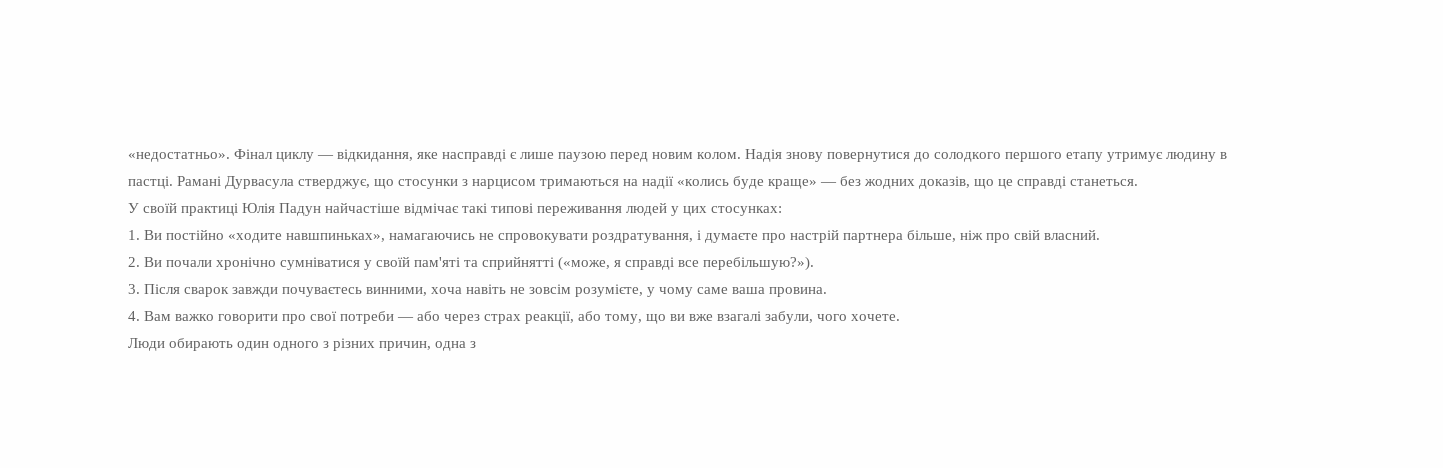«недостатньо». Фінал циклу — відкидання, яке насправді є лише паузою перед новим колом. Надія знову повернутися до солодкого першого етапу утримує людину в пастці. Рамані Дурвасула стверджує, що стосунки з нарцисом тримаються на надії «колись буде краще» — без жодних доказів, що це справді станеться.
У своїй практиці Юлія Падун найчастіше відмічає такі типові переживання людей у цих стосунках:
1. Ви постійно «ходите навшпиньках», намагаючись не спровокувати роздратування, і думаєте про настрій партнера більше, ніж про свій власний.
2. Ви почали хронічно сумніватися у своїй пам'яті та сприйнятті («може, я справді все перебільшую?»).
3. Після сварок завжди почуваєтесь винними, хоча навіть не зовсім розумієте, у чому саме ваша провина.
4. Вам важко говорити про свої потреби — або через страх реакції, або тому, що ви вже взагалі забули, чого хочете.
Люди обирають один одного з різних причин, одна з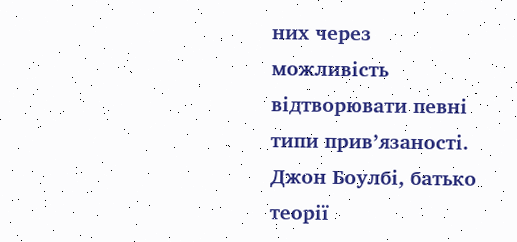них через можливість відтворювати певні типи привʼязаності. Джон Боулбі, батько теорії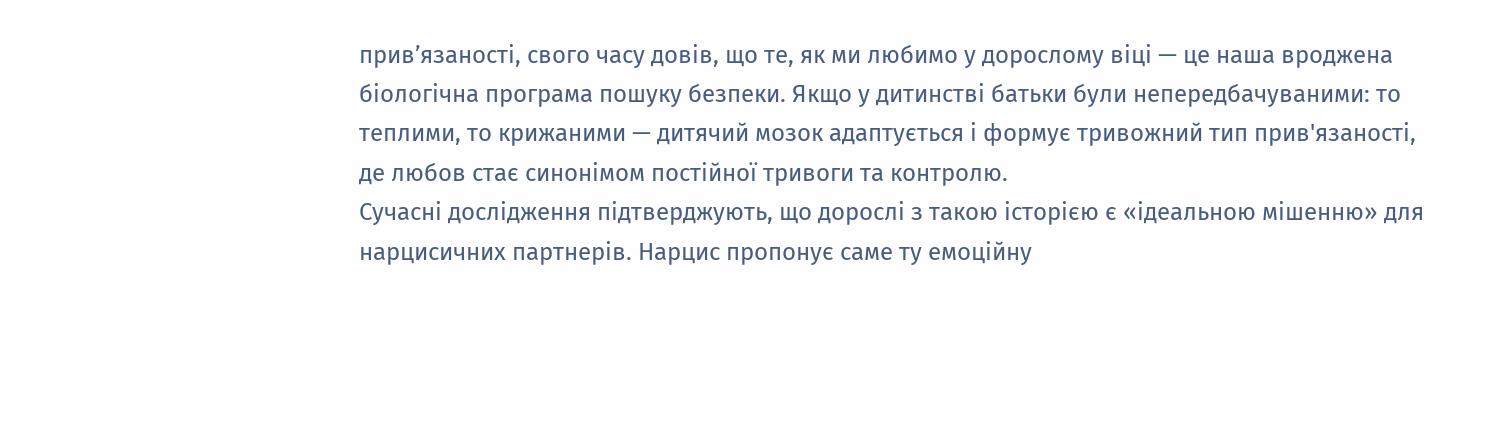прив’язаності, свого часу довів, що те, як ми любимо у дорослому віці — це наша вроджена біологічна програма пошуку безпеки. Якщо у дитинстві батьки були непередбачуваними: то теплими, то крижаними — дитячий мозок адаптується і формує тривожний тип прив'язаності, де любов стає синонімом постійної тривоги та контролю.
Сучасні дослідження підтверджують, що дорослі з такою історією є «ідеальною мішенню» для нарцисичних партнерів. Нарцис пропонує саме ту емоційну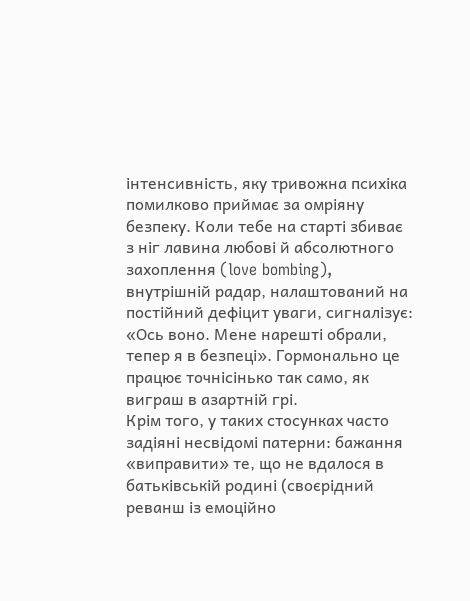інтенсивність, яку тривожна психіка помилково приймає за омріяну безпеку. Коли тебе на старті збиває з ніг лавина любові й абсолютного захоплення (love bombing), внутрішній радар, налаштований на постійний дефіцит уваги, сигналізує: «Ось воно. Мене нарешті обрали, тепер я в безпеці». Гормонально це працює точнісінько так само, як виграш в азартній грі.
Крім того, у таких стосунках часто задіяні несвідомі патерни: бажання «виправити» те, що не вдалося в батьківській родині (своєрідний реванш із емоційно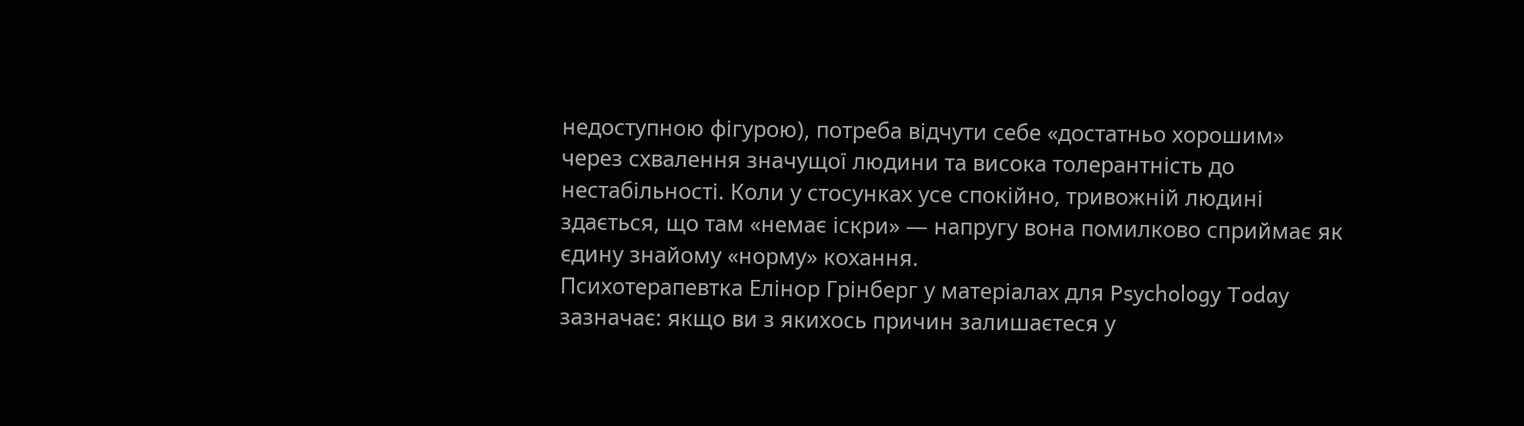недоступною фігурою), потреба відчути себе «достатньо хорошим» через схвалення значущої людини та висока толерантність до нестабільності. Коли у стосунках усе спокійно, тривожній людині здається, що там «немає іскри» — напругу вона помилково сприймає як єдину знайому «норму» кохання.
Психотерапевтка Елінор Грінберг у матеріалах для Psychology Today зазначає: якщо ви з якихось причин залишаєтеся у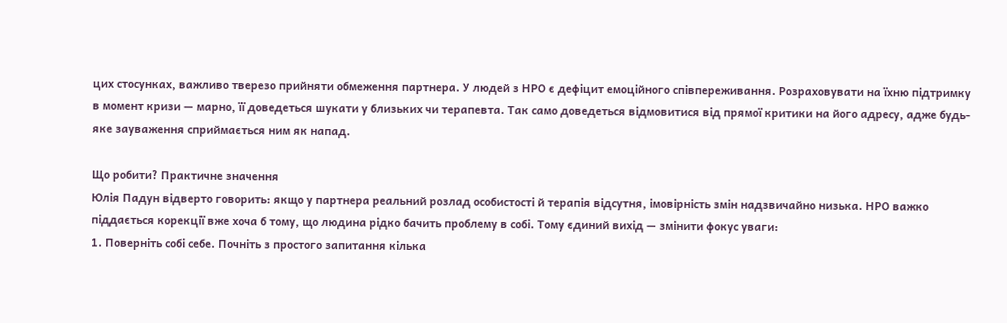цих стосунках, важливо тверезо прийняти обмеження партнера. У людей з НРО є дефіцит емоційного співпереживання. Розраховувати на їхню підтримку в момент кризи — марно, її доведеться шукати у близьких чи терапевта. Так само доведеться відмовитися від прямої критики на його адресу, адже будь-яке зауваження сприймається ним як напад.

Що робити? Практичне значення
Юлія Падун відверто говорить: якщо у партнера реальний розлад особистості й терапія відсутня, імовірність змін надзвичайно низька. НРО важко піддається корекції вже хоча б тому, що людина рідко бачить проблему в собі. Тому єдиний вихід — змінити фокус уваги:
1. Поверніть собі себе. Почніть з простого запитання кілька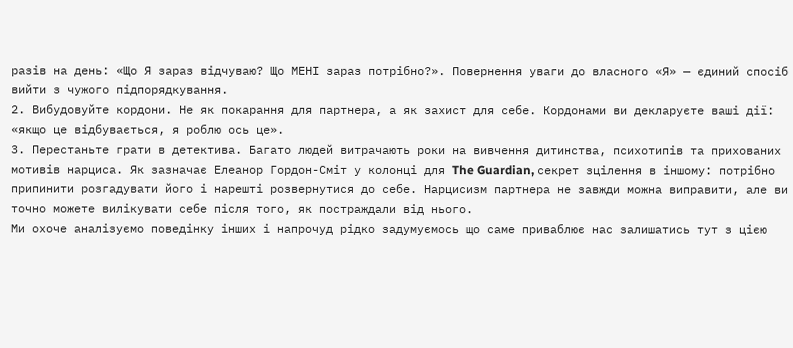разів на день: «Що Я зараз відчуваю? Що МЕНІ зараз потрібно?». Повернення уваги до власного «Я» — єдиний спосіб вийти з чужого підпорядкування.
2. Вибудовуйте кордони. Не як покарання для партнера, а як захист для себе. Кордонами ви декларуєте ваші дії: «якщо це відбувається, я роблю ось це».
3. Перестаньте грати в детектива. Багато людей витрачають роки на вивчення дитинства, психотипів та прихованих мотивів нарциса. Як зазначає Елеанор Гордон-Сміт у колонці для The Guardian, секрет зцілення в іншому: потрібно припинити розгадувати його і нарешті розвернутися до себе. Нарцисизм партнера не завжди можна виправити, але ви точно можете вилікувати себе після того, як постраждали від нього.
Ми охоче аналізуємо поведінку інших і напрочуд рідко задумуємось що саме приваблює нас залишатись тут з цією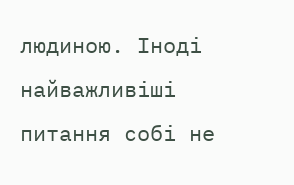людиною. Іноді найважливіші питання собі не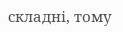складні, тому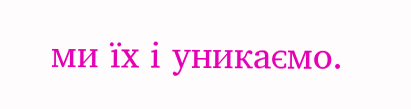ми їх і уникаємо.